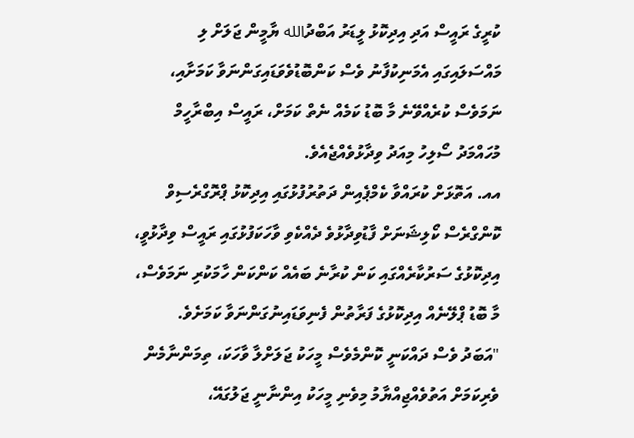ކުރީގެ ރައީސް އަދި އިދިކޮޅު ލީޑަރު އަބްދުالله ޔާމީން ޖަލަށް ލި މައްސަލައިގައި އެމަނިކުފާނު ވެސް ކަންބޮޑުވެވަޑައިގަންނަވާ ކަމަށާއި، ނަމަވެސް ކުރެއްވޭނެ މާ ބޮޑު ކަމެއް ނެތް ކަމަށް، ރައީސް އިބްރާހީމް މުހައްމަދު ސޯލިހު މިއަދު ވިދާޅުވެއްޖެއެވެ.
އއ. އަތޮޅަށް ކުރައްވާ ކެމްޕެއިން ދަތުރުފުޅުގައި އިދިކޮޅު ޕްރޮގްރެސިވް ކޮންގްރެސް ކޯލިޝަނަށް ފާޑުވިދާޅުވެ ދެއްކެވި ވާހަކަފުޅުގައި ރައީސް ވިދާޅުވީ، އިދިކޮޅުގެ ސަރުކާރެއްގައި ކަން ކުރާނެ ބައެއް ކަންކަން ހާމަކުރި ނަމަވެސް، މާ ބޮޑު ޕްލޭނެއް އިދިކޮޅުގެ ފަރާތުން ފެނިވަޑައިނުގަންނަވާ ކަމަށެވެ.
"އަބަދު ވެސް ދައްކަނީ ކޮންމެވެސް މީހަކު ޖަލަށްލާ ވާހަކަ، ތިމަންނާމެން ވެރިކަމަށް އަތުވެއްޖިއްޔާމު މިވެނި މީހަކު އިންނާނީ ޖަލުގައޭ،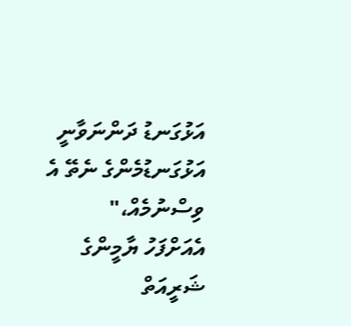އަޅުގަނޑު ދަންނަވާނީ އަޅުގަނޑުމެންގެ ނެތޭ އެ ވިސްނުމެއް،"
އެއަށްފަހު ޔާމީންގެ ޝަރީއަތް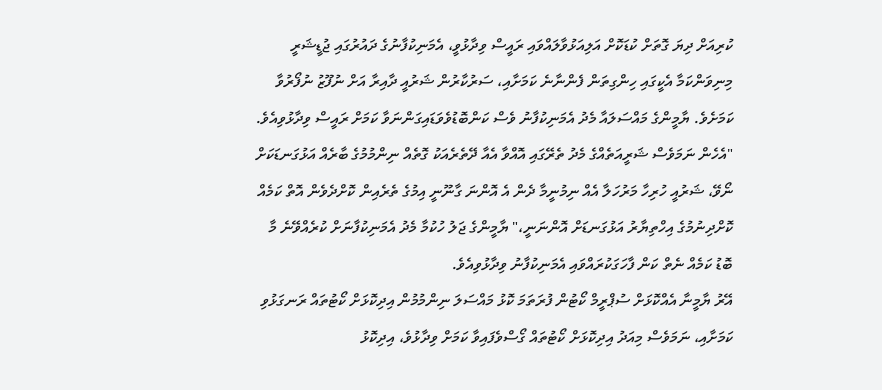ކުރިއަށް ދިޔަ ގޮތަށް ކުޑަކޮށް އަލިއަޅުވާލައްވައި ރައީސް ވިދާޅުވީ، އެމަނިކުފާނުގެ ދައުރުގައި ޖުޑީޝަރީ މިނިވަންކަމާ އެކީގައި ހިންގިތަން ފެންނާނެ ކަމަށާއި، ސަރުކާރުން ޝަރުއީ ދާއިރާ އަށް ނުފޫޒު ނުފޯރުވާ ކަމަށެވެ. ޔާމީންގެ މައްސަލައާ މެދު އެމަނިކުފާނު ވެސް ކަންބޮޑުވެވަޑައިގަންނަވާ ކަމަށް ރައީސް ވިދާޅުވިއެވެ.
"އެހެން ނަމަވެސް ޝަރީއަތެއްގެ މެދު ތެރޭގައި އޮއްވާ އެއާ ދޭތެރެއަކު ގޮތެއް ނިންމުމުގެ ބާރެއް އަޅުގަނޑަކަށް ނޯވޭ، ޝަރުއީ ހުރިހާ މަރުހަލާ އެއް ނިމުނީމާ ދެން އެ އޮންނަ ގާނޫނީ އިމުގެ ތެރެއިން ކޮށްދެވެން އޮތް ކަމެއް ކޮށްދިނުމުގެ އިހްތިޔާރު އަޅުގަނޑަށް އޮންނަނީ،" ޔާމީންގެ ޖަލު ހުކުމާ މެދު އެމަނިކުފާނަށް ކުރެއްވޭނެ މާ ބޮޑު ކަމެއް ނެތް ކަން ފާހަގަކުރައްވައި އެމަނިކުފާނު ވިދާޅުވިއެވެ.
އޭރު ޔާމީނާ އެއްކޮޅަށް ސުޕްރީމް ކޯޓުން ފުރަތަމަ ކޮޅު މައްސަލަ ނިންމުމުން އިދިކޮޅަށް ކޯޓުތައް ރަނގަޅުވި ކަމަށާއި، ނަމަވެސް މިއަދު އިދިކޮޅަށް ކޯޓުތައް ގޯސްވެފައިވާ ކަމަށް ވިދާޅުވެ، އިދިކޮޅު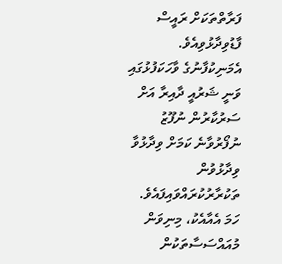ފަރާތްތަކަށް ރައީސް ފާޑުވިދާޅުވިއެވެ. އެމަނިކުފާނުގެ ވާހަކަފުޅުގައި ވަނީ ޝަރުއީ ދާއިރާ އަށް ސަރުކާރުން ނުފޫޒު ނުފޯރުވާނެ ކަމަށް ވިދާޅުވާ ވިދާޅުވުން ތަކުރާރުކުރައްވައިފައެވެ.
ހަމަ އެއާއެކު، މިނިވަން މުއައްސަސާތަކުން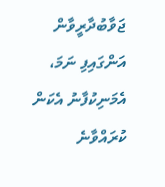ޖަވާބުދާރީވާން އަންގައިފި ނަމަ، އެމަނިކުފާނު އެކަން ކުރައްވާނެ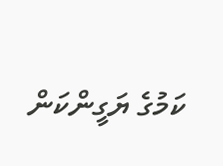ކަމުގެ ޔަގީންކަން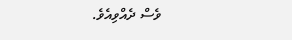ވެސް ދެއްވިއެވެ.